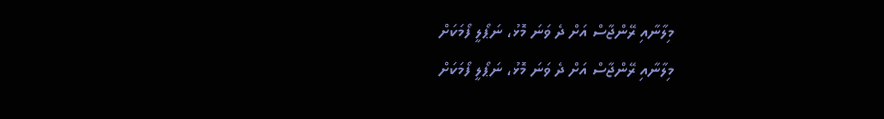މިލާނާއި ރޭންޖާސް އަށް ދެ ވަނަ މޮޅު، ނަޕޯލީ ފޯމަކަށް
މިލާނާއި ރޭންޖާސް އަށް ދެ ވަނަ މޮޅު، ނަޕޯލީ ފޯމަކަށް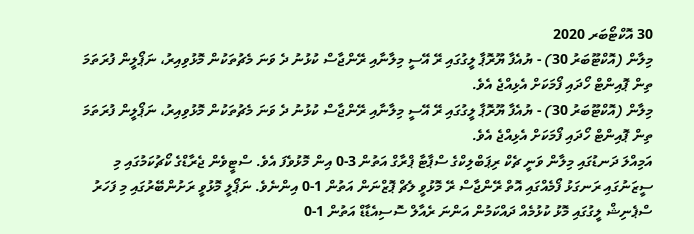30 އޮކްޓޯބަރ 2020
މިލާން (އޮކްޓޫބަރު 30) - ޔުއެފާ ޔޫރޮޕާ ލީގުގައި ރޭ އޭސީ މިލާނާއި ރޭންޖާސް ކުޅުނު ދެ ވަނަ މެޗުތަކުން މޮޅުވިއިރު، ނަޕޯލީން ފުރަތަމަ ތިން ޕޮއިންޓް ހޯދައި ފޯމަކަށް އެޅިއްޖެ އެވެ.
މިލާން (އޮކްޓޫބަރު 30) - ޔުއެފާ ޔޫރޮޕާ ލީގުގައި ރޭ އޭސީ މިލާނާއި ރޭންޖާސް ކުޅުނު ދެ ވަނަ މެޗުތަކުން މޮޅުވިއިރު، ނަޕޯލީން ފުރަތަމަ ތިން ޕޮއިންޓް ހޯދައި ފޯމަކަށް އެޅިއްޖެ އެވެ.
އަމިއްލަ ދަނޑުގައި މިލާން ވަނީ ޗެކް ރިޕަބްލިކްގެ ސްޕާޓާ ޕްރާގް އަތުން 3-0 އިން މޮޅުވެފަ އެވެ. ސްޓީވެން ޖެރާޑްގެ ކޯޗުކަމުގައި މި ސީޒަނުގައި ރަނގަޅު ފޯމެއްގައި އޮތް ރޭންޖާސް ރޭ މޮޅުވީ ލެޗް ޕޮޒްނަން އަތުން 1-0 އިންނެވެ. ނަޕޯލީ މޮޅުވީ ރަށުންބޭރުގައި މި ފަހަރު ސްޕެނިޝް ލީގުގައި މޮޅު ކުޅުމެއް ދައްކަމުން އަންނަ ރެއާލް ސޮސިއެޑާޑް އަތުން 1-0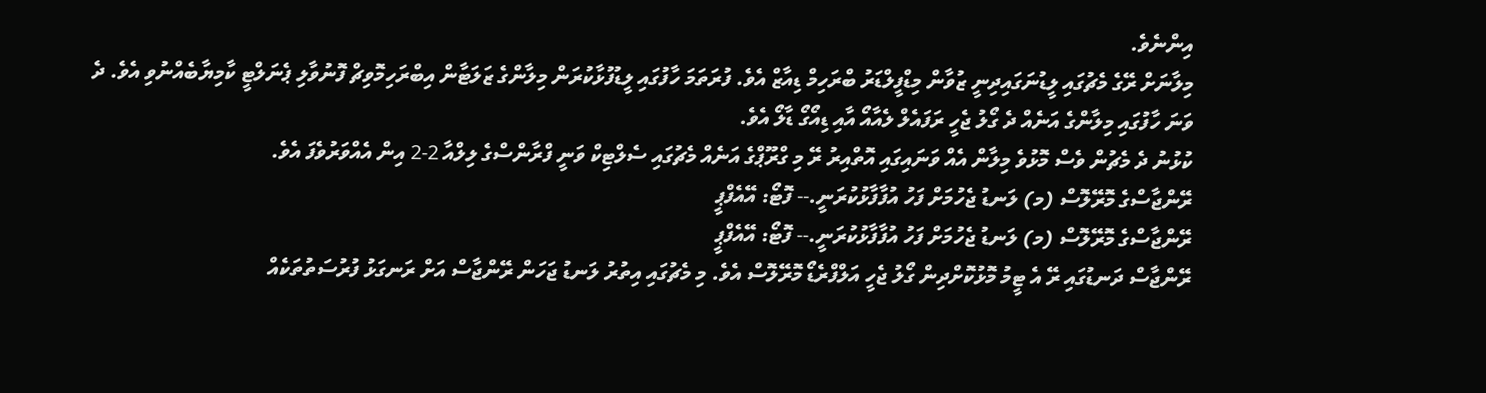އިންނެވެ.
މިލާނަށް ރޭގެ މެޗުގައި ލީޑުނަގައިދިނީ ޒުވާން މިޑްފީލްޑަރު ބްރަހިމް ޑިއާޒް އެވެ. ފުރަތަމަ ހާފުގައި ލީޑުފުޅާކުރަން މިލާންގެ ޒަލަޓާން އިބްރަހިމޮވިޗް ފޮނުވާލި ޕެނަލްޓީ ކާމިޔާބެއްނުވި އެވެ. ދެ ވަނަ ހާފުގައި މިލާންގެ އަނެއް ދެ ގޯލު ޖެހީ ރަފައެލް ލެއާއޯ އާއި ޑިއޯގޯ ޑާލޯ އެވެ.
ކުޅުނު ދެ މެޗުން ވެސް މޮޅުވެ މިލާން އެއް ވަނައިގައި އޮތްއިރު ރޭ މި ގްރޫޕްގެ އަނެއް މެޗުގައި ސެލްޓިކް ވަނީ ފްރާންސްގެ ލިލްއާ 2-2 އިން އެއްވަރުވެފަ އެވެ.
ރޭންޖާސްގެ މޮރޭލޮސް (މ) ލަނޑު ޖެހުމަށް ފަހު އުފާފާޅުކުރަނީ.-- ފޮޓޯ: އޭއެފްޕީ
ރޭންޖާސްގެ މޮރޭލޮސް (މ) ލަނޑު ޖެހުމަށް ފަހު އުފާފާޅުކުރަނީ.-- ފޮޓޯ: އޭއެފްޕީ
ރޭންޖާސް ދަނޑުގައި ރޭ އެ ޓީމު މޮޅުކޮށްދިން ގޯލު ޖެހީ އަލްފްރެޑޯ މޮރޭލޮސް އެވެ. މި މެޗުގައި އިތުރު ލަނޑު ޖަހަން ރޭންޖާސް އަށް ރަނގަޅު ފުރުސަތުތަކެއް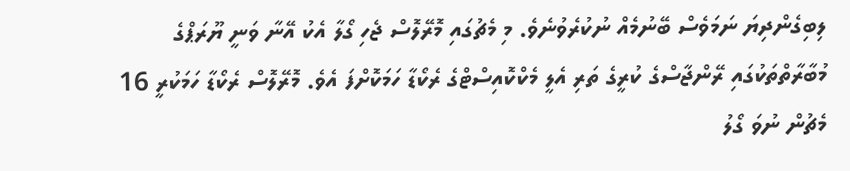ލިބިގެންދިޔަ ނަމަވެސް ބޭނުމެއް ނުކުރެވުނެވެ. މި މެޗުގައި މޮރޭލޮސް ޖެހި ގޯލާ އެކު އޭނާ ވަނީ ޔޫރަޕްގެ މުބާރާތްތަކުގައި ރޭންޖާސްގެ ކުރީގެ ތަރި އެލީ މެކްކޮއިސްޓްގެ ރެކޯޑާ ހަމަކޮށްފަ އެވެ. މޮރޭލޮސް ރެކޯޑާ ހަމަކުރީ 16 މެޗުން ނުވަ ގޯލު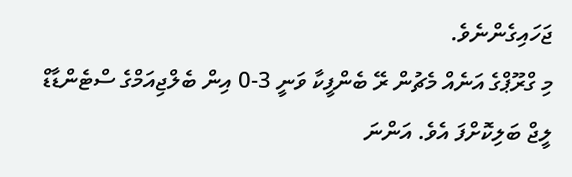ޖަހައިގެންނެވެ.
މި ގްރޫޕްގެ އަނެއް މެޗުން ރޭ ބެންފީކާ ވަނީ 3-0 އިން ބެލްޖިއަމްގެ ސްޓެންޑާޑް ލީޖް ބަލިކޮށްފަ އެވެ. އަންނަ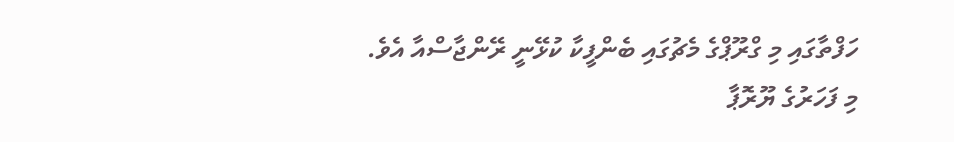ހަފްތާގައި މި ގްރޫޕްގެ މެޗުގައި ބެންފީކާ ކުޅޭނީ ރޭންޖާސްއާ އެވެ.
މި ފަހަރުގެ ޔޫރޮޕާ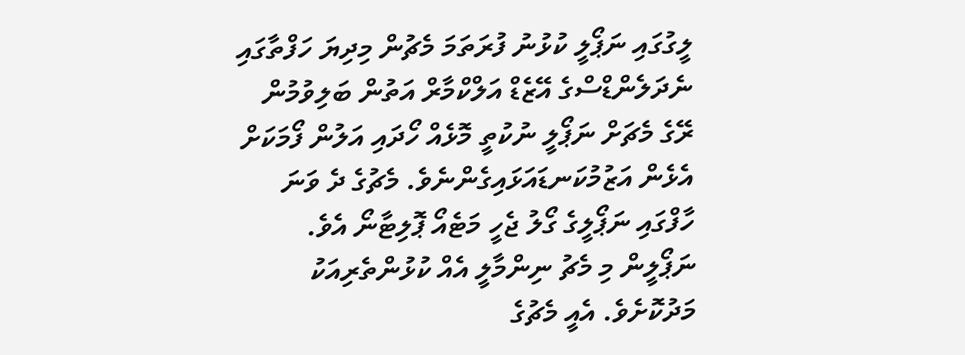ލީގުގައި ނަޕޯލީ ކުޅުނު ފުރަތަމަ މެޗުން މިދިޔަ ހަފްތާގައި ނެދަލެންޑްސްގެ އޭޒެޑް އަލްކްމާރް އަތުން ބަލިވުމުން ރޭގެ މެޗަށް ނަޕޯލީ ނުކުތީ މޮޅެއް ހޯދައި އަލުން ފޯމަކަށް އެޅެން އަޒުމުކަނޑައަޅައިގެންނެވެ. މެޗުގެ ދެ ވަނަ ހާފްގައި ނަޕޯލީގެ ގޯލު ޖެހީ މަޓެއޯ ޕޮލިޓާނޯ އެވެ. ނަޕޯލީން މި މެޗު ނިންމާލީ އެއް ކުޅުންތެރިއަކު މަދުކޮށެވެ. އެއީ މެޗުގެ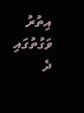އިތުރު ވަގުތުގައި ދެ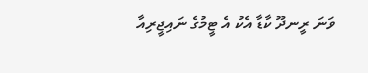ވަނަ ރީނދޫ ކާޑާ އެކު އެ ޓީމުގެ ނައިޖީރިއާ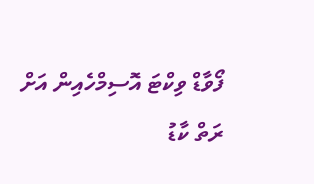ފޯވާޑް ވިކްޓަ އޮސިމްހެއިން އަށް ރަތް ކާޑު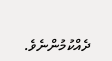ދެއްކުމުންނެވެ.